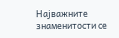Најважните знаменитости се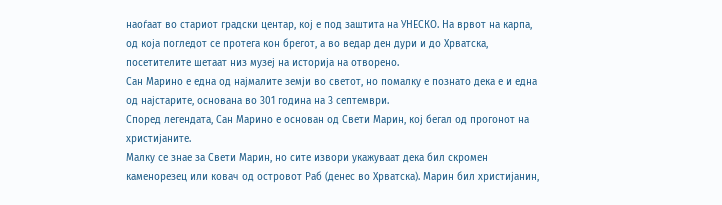наоѓаат во стариот градски центар, кој е под заштита на УНЕСКО. На врвот на карпа, од која погледот се протега кон брегот, а во ведар ден дури и до Хрватска, посетителите шетаат низ музеј на историја на отворено.
Сан Марино е една од најмалите земји во светот, но помалку е познато дека е и една од најстарите, основана во 301 година на 3 септември.
Според легендата, Сан Марино е основан од Свети Марин, кој бегал од прогонот на христијаните.
Малку се знае за Свети Марин, но сите извори укажуваат дека бил скромен каменорезец или ковач од островот Раб (денес во Хрватска). Марин бил христијанин,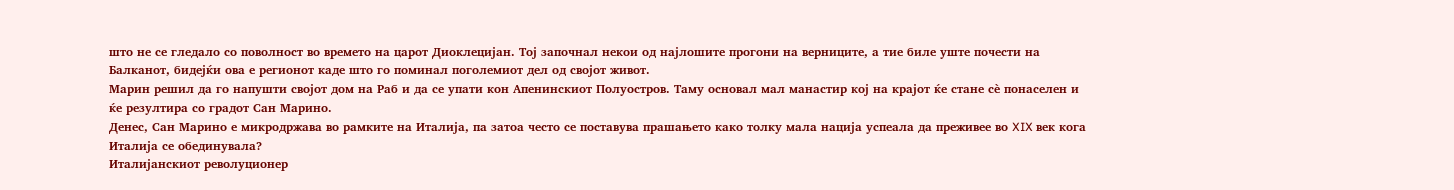што не се гледало со поволност во времето на царот Диоклецијан. Тој започнал некои од најлошите прогони на верниците, а тие биле уште почести на Балканот, бидејќи ова е регионот каде што го поминал поголемиот дел од својот живот.
Марин решил да го напушти својот дом на Раб и да се упати кон Апенинскиот Полуостров. Таму основал мал манастир кој на крајот ќе стане сè понаселен и ќе резултира со градот Сан Марино.
Денес, Сан Марино е микродржава во рамките на Италија, па затоа често се поставува прашањето како толку мала нација успеала да преживее во XIX век кога Италија се обединувала?
Италијанскиот револуционер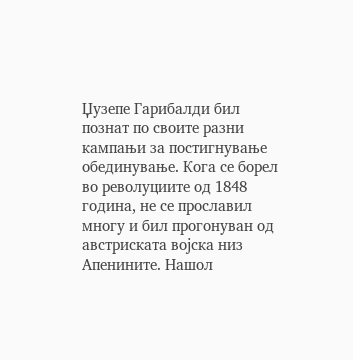Џузепе Гарибалди бил познат по своите разни кампањи за постигнување обединување. Кога се борел во револуциите од 1848 година, не се прославил многу и бил прогонуван од австриската војска низ Апенините. Нашол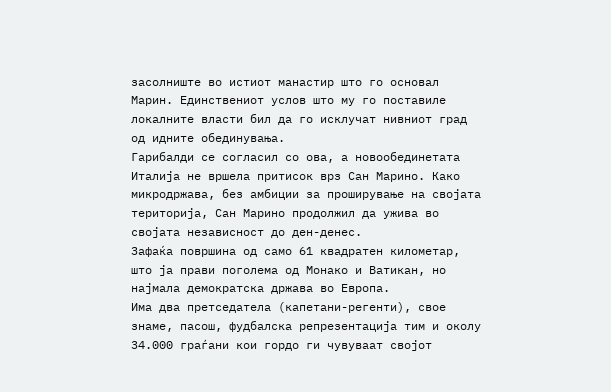засолниште во истиот манастир што го основал Марин. Единствениот услов што му го поставиле локалните власти бил да го исклучат нивниот град од идните обединувања.
Гарибалди се согласил со ова, а новообединетата Италија не вршела притисок врз Сан Марино. Како микродржава, без амбиции за проширување на својата територија, Сан Марино продолжил да ужива во својата независност до ден-денес.
Зафаќа површина од само 61 квадратен километар, што ја прави поголема од Монако и Ватикан, но најмала демократска држава во Европа.
Има два претседатела (капетани-регенти), свое знаме, пасош, фудбалска репрезентација тим и околу 34.000 граѓани кои гордо ги чувуваат својот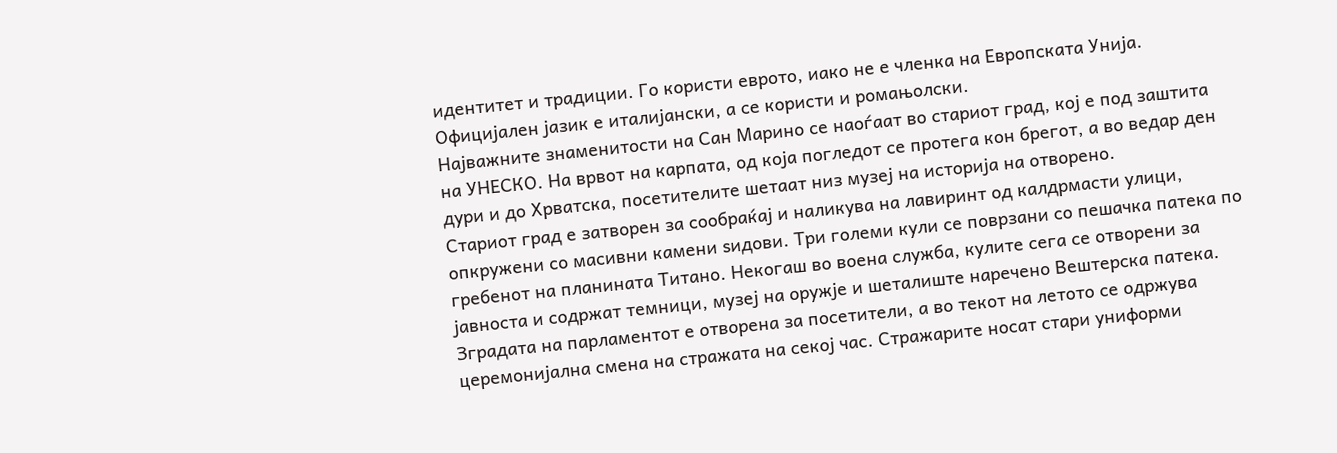идентитет и традиции. Го користи еврото, иако не е членка на Европската Унија. Официјален јазик е италијански, а се користи и ромањолски.
Најважните знаменитости на Сан Марино се наоѓаат во стариот град, кој е под заштита на УНЕСКО. На врвот на карпата, од која погледот се протега кон брегот, а во ведар ден дури и до Хрватска, посетителите шетаат низ музеј на историја на отворено.
Стариот град е затворен за сообраќај и наликува на лавиринт од калдрмасти улици, опкружени со масивни камени ѕидови. Три големи кули се поврзани со пешачка патека по гребенот на планината Титано. Некогаш во воена служба, кулите сега се отворени за јавноста и содржат темници, музеј на оружје и шеталиште наречено Вештерска патека.
Зградата на парламентот е отворена за посетители, а во текот на летото се одржува церемонијална смена на стражата на секој час. Стражарите носат стари униформи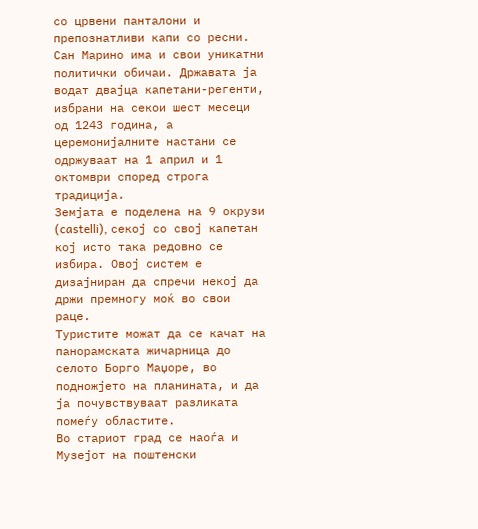со црвени панталони и препознатливи капи со ресни.
Сан Марино има и свои уникатни политички обичаи. Државата ја водат двајца капетани-регенти, избрани на секои шест месеци од 1243 година, а церемонијалните настани се одржуваат на 1 април и 1 октомври според строга традиција.
Земјата е поделена на 9 окрузи (castelli), секој со свој капетан кој исто така редовно се избира. Овој систем е дизајниран да спречи некој да држи премногу моќ во свои раце.
Туристите можат да се качат на панорамската жичарница до селото Борго Маџоре, во подножјето на планината, и да ја почувствуваат разликата помеѓу областите.
Во стариот град се наоѓа и Музејот на поштенски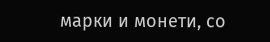марки и монети, со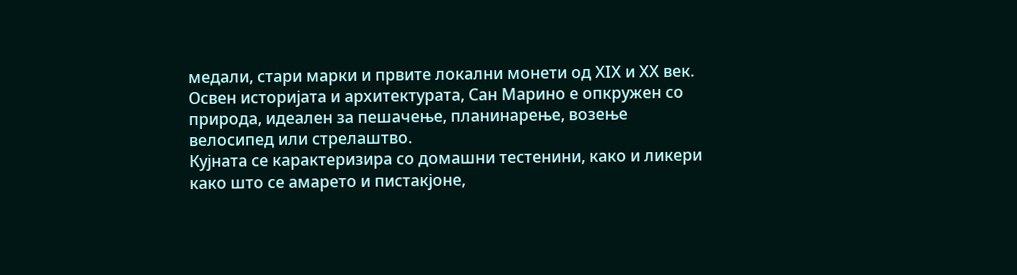медали, стари марки и првите локални монети од ХIХ и ХХ век.
Освен историјата и архитектурата, Сан Марино е опкружен со природа, идеален за пешачење, планинарење, возење велосипед или стрелаштво.
Кујната се карактеризира со домашни тестенини, како и ликери како што се амарето и пистакјоне,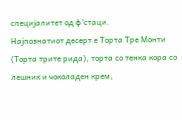специјалитет од ф'стаци.
Најпознатиот десерт е Торта Тре Монти (Торта трите рида), торта со тенка кора со лешник и чоколаден крем,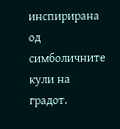инспирирана од симболичните кули на градот.